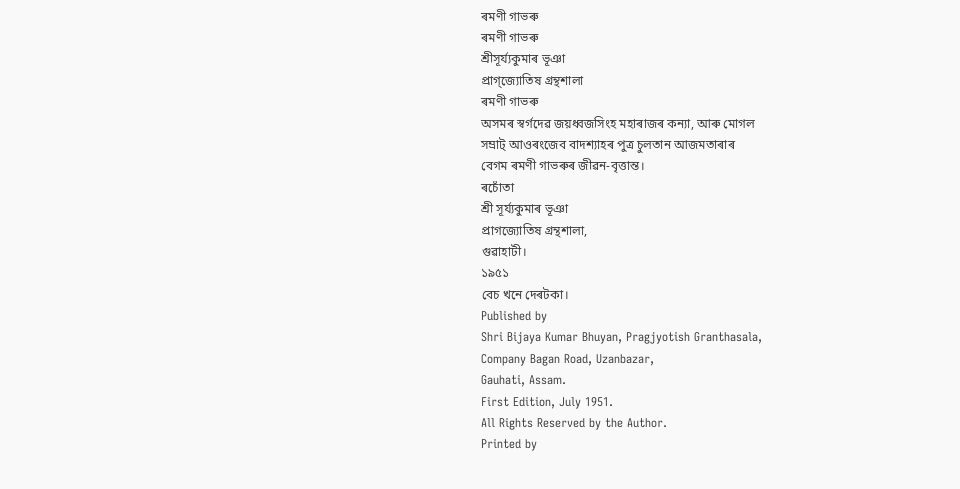ৰমণী গাভৰু
ৰমণী গাভৰু
শ্ৰীসূৰ্য্যকুমাৰ ভূঞা
প্ৰাগ্জ্যোতিষ গ্ৰন্থশালা
ৰমণী গাভৰু
অসমৰ স্বৰ্গদেৱ জয়ধ্বজসিংহ মহাৰাজৰ কন্যা, আৰু মোগল
সম্ৰাট্ আওৰংজেব বাদশ্যাহৰ পুত্ৰ চুলতান আজমতাৰাৰ
বেগম ৰমণী গাভৰুৰ জীৱন-বৃত্তান্ত।
ৰচোঁতা
শ্ৰী সূৰ্য্যকুমাৰ ভূঞা
প্ৰাগজ্যোতিষ গ্ৰন্থশালা,
গুৱাহাটী।
১৯৫১
বেচ খনে দেৰটকা।
Published by
Shri Bijaya Kumar Bhuyan, Pragjyotish Granthasala,
Company Bagan Road, Uzanbazar,
Gauhati, Assam.
First Edition, July 1951.
All Rights Reserved by the Author.
Printed by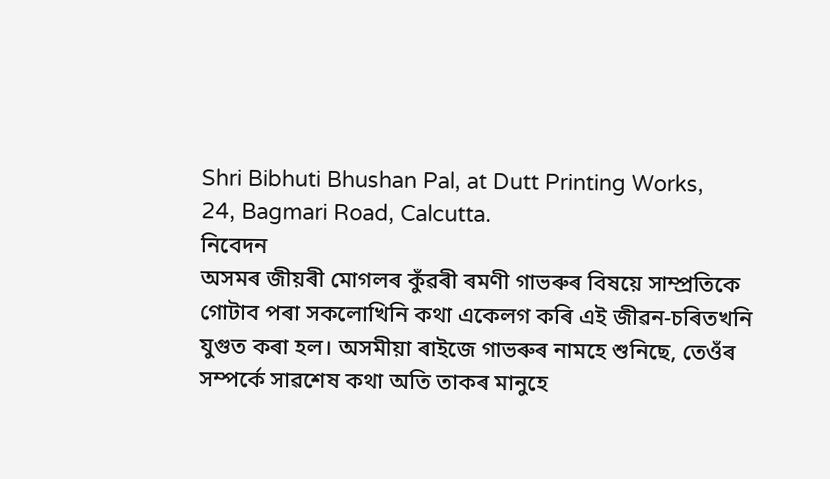Shri Bibhuti Bhushan Pal, at Dutt Printing Works,
24, Bagmari Road, Calcutta.
নিবেদন
অসমৰ জীয়ৰী মোগলৰ কুঁৱৰী ৰমণী গাভৰুৰ বিষয়ে সাম্প্ৰতিকে গোটাব পৰা সকলোখিনি কথা একেলগ কৰি এই জীৱন-চৰিতখনি যুগুত কৰা হল। অসমীয়া ৰাইজে গাভৰুৰ নামহে শুনিছে, তেওঁৰ সম্পৰ্কে সাৱশেষ কথা অতি তাকৰ মানুহে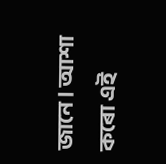জানে। আশা কৰো এই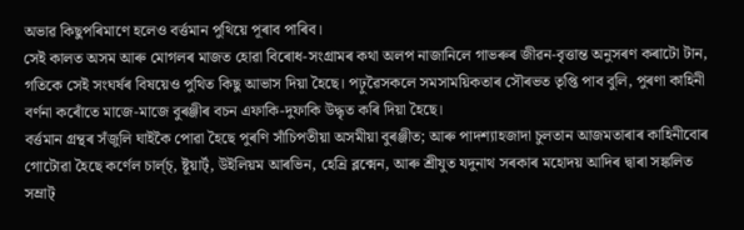অভাৱ কিছুপৰিমাণে হলেও বৰ্ত্তমান পুথিয়ে পূৰাব পাৰিব।
সেই কালত অসম আৰু মোগলৰ মাজত হোৱা বিৰোধ-সংগ্ৰামৰ কথা অলপ নাজানিলে গাভৰুৰ জীৱন-বৃত্তান্ত অনুসৰণ কৰাটো টান, গতিকে সেই সংঘৰ্ষৰ বিষয়েও পুথিত কিছু আভাস দিয়া হৈছে। পঢ়ুৱৈসকলে সমসাময়িকতাৰ সৌৰভত তৃপ্তি পাব বুলি, পুৰণা কাহিনী বৰ্ণনা কৰোঁতে মাজে-মাজে বুৰঞ্জীৰ বচন এফাকি-দুফাকি উদ্ধৃত কৰি দিয়া হৈছে।
বৰ্ত্তমান গ্ৰন্থৰ সঁজুলি ঘাইকৈ পোৱা হৈছে পুৰণি সাঁচিপতীয়া অসমীয়া বুৰঞ্জীত; আৰু পাদশ্যাহজাদা চুলতান আজমতাৰাৰ কাহিনীবোৰ গোটোৱা হৈছে কৰ্ণেল চাৰ্ল্চ্, ষ্টূয়াৰ্ট্, উইলিয়ম আৰভিন, হেন্ৰি ব্লক্মেন, আৰু শ্ৰীযুত যদুনাথ সৰকাৰ মহোদয় আদিৰ দ্বাৰা সঙ্কলিত সম্ৰাট্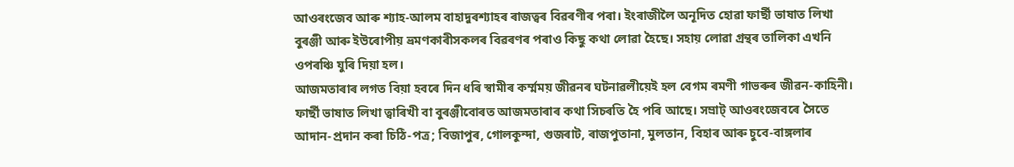আওৰংজেব আৰু শ্যাহ-আলম বাহাদুৰশ্যাহৰ ৰাজত্বৰ বিৱৰণীৰ পৰা। ইংৰাজীলৈ অনূদিত হোৱা ফাৰ্ছী ভাষাত লিখা বুৰঞ্জী আৰু ইউৰোপীয় ভ্ৰমণকাৰীসকলৰ বিৱৰণৰ পৰাও কিছু কথা লোৱা হৈছে। সহায় লোৱা গ্ৰন্থৰ তালিকা এখনি ওপৰঞ্চি যুৰি দিয়া হল।
আজমতাৰাৰ লগত বিয়া হবৰে দিন ধৰি স্বামীৰ কৰ্ম্মময় জীৱনৰ ঘটনাৱলীয়েই হল বেগম ৰমণী গাভৰুৰ জীৱন-কাহিনী। ফাৰ্ছী ভাষাত লিখা ত্বাৰিখী বা বুৰঞ্জীবোৰত আজমতাৰাৰ কথা সিচৰতি হৈ পৰি আছে। সম্ৰাট্ আওৰংজেবৰে সৈতে আদান-প্ৰদান কৰা চিঠি-পত্ৰ; বিজাপুৰ, গোলকুন্দা, গুজৰাট, ৰাজপুতানা, মুলতান, বিহাৰ আৰু চুবে-বাঙ্গলাৰ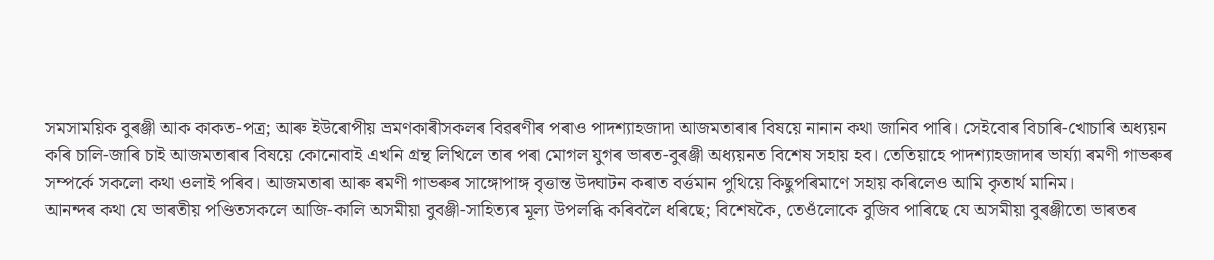সমসাময়িক বুৰঞ্জী আক কাকত-পত্ৰ; আৰু ইউৰোপীয় ভ্ৰমণকাৰীসকলৰ বিৱৰণীৰ পৰাও পাদশ্যাহজাদা আজমতাৰাৰ বিষয়ে নানান কথা জানিব পাৰি। সেইবোৰ বিচাৰি-খোচাৰি অধ্যয়ন কৰি চালি-জাৰি চাই আজমতাৰাৰ বিষয়ে কোনোবাই এখনি গ্ৰন্থ লিখিলে তাৰ পৰা মোগল যুগৰ ভাৰত-বুৰঞ্জী অধ্যয়নত বিশেষ সহায় হব। তেতিয়াহে পাদশ্যাহজাদাৰ ভাৰ্য্যা ৰমণী গাভৰুৰ সম্পৰ্কে সকলো কথা ওলাই পৰিব। আজমতাৰা আৰু ৰমণী গাভৰুৰ সাঙ্গোপাঙ্গ বৃত্তান্ত উদ্ঘাটন কৰাত বৰ্ত্তমান পুথিয়ে কিছুপৰিমাণে সহায় কৰিলেও আমি কৃতাৰ্থ মানিম।
আনন্দৰ কথা যে ভাৰতীয় পণ্ডিতসকলে আজি-কালি অসমীয়া বুবঞ্জী-সাহিত্যৰ মূল্য উপলব্ধি কৰিবলৈ ধৰিছে; বিশেষকৈ, তেওঁলোকে বুজিব পাৰিছে যে অসমীয়া বুৰঞ্জীতো ভাৰতৰ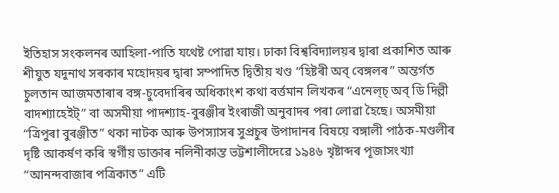ইতিহাস সংকলনৰ আহিলা-পাতি যথেষ্ট পোৱা যায়। ঢাকা বিশ্ববিদ্যালয়ৰ দ্বাৰা প্ৰকাশিত আৰু শীযুত যদুনাথ সৰকাৰ মহোদয়ৰ দ্বাৰা সম্পাদিত দ্বিতীয় খণ্ড “হিষ্টৰী অব্ বেঙ্গলৰ” অন্তৰ্গত চুলতান আজমতাৰাৰ বঙ্গ-চুবেদাৰিৰ অধিকাংশ কথা বৰ্ত্তমান লিখকৰ “এনেল্চ্ অব্ ডি দিল্লী বাদশ্যাহেইট্” বা অসমীয়া পাদশ্যাহ-বুৰঞ্জীৰ ইংৰাজী অনুবাদৰ পৰা লোৱা হৈছে। অসমীয়া “ত্ৰিপুৰা বুৰঞ্জীত” থকা নাটক আৰু উপস্যাসৰ সুপ্ৰচুৰ উপাদানৰ বিষয়ে বঙ্গালী পাঠক-মণ্ডলীৰ দৃষ্টি আকৰ্ষণ কৰি স্বৰ্গীয় ডাক্তাৰ নলিনীকান্ত ভট্টশালীদেৱে ১৯৪৬ খৃষ্টাব্দৰ পূজাসংখ্যা “আনন্দবাজাৰ পত্ৰিকাত” এটি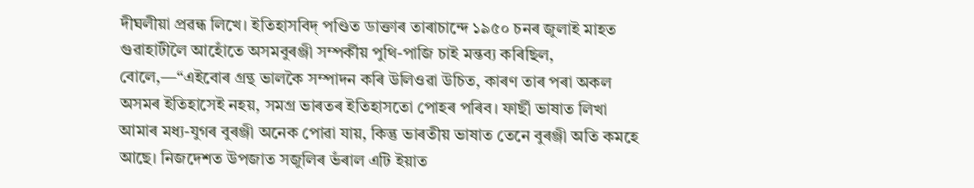দীঘলীয়া প্ৰৱন্ধ লিখে। ইতিহাসবিদ্ পণ্ডিত ডাক্তাৰ তাৰাচান্দে ১৯৫০ চনৰ জুলাই মাহত গুৱাহাটীলৈ আহোঁতে অসমবুৰঞ্জী সম্পৰ্কীয় পুথি-পাজি চাই মন্তব্য কৰিছিল, বোলে,—“এইবোৰ গ্ৰন্থ ভালকৈ সম্পাদন কৰি উলিওৱা উচিত, কাৰণ তাৰ পৰা অকল অসমৰ ইতিহাসেই নহয়, সমগ্ৰ ভাৰতৰ ইতিহাসতো পোহৰ পৰিব। ফাৰ্ছী ভাষাত লিখা আমাৰ মধ্য-যুগৰ বুৰঞ্জী অনেক পোৱা যায়, কিন্তু ভাৰতীয় ভাষাত তেনে বুৰঞ্জী অতি কমহে আছে। নিজদেশত উপজাত সজুলিৰ ভঁৰাল এটি ইয়াত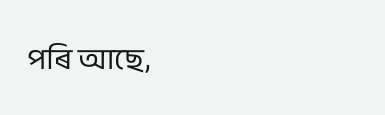পৰি আছে,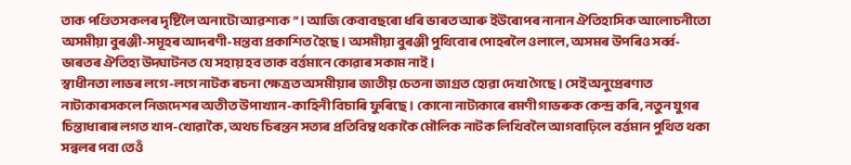তাক পণ্ডিতসকলৰ দৃষ্টিলৈ অনাটো আৱশ্যক”। আজি কেবাবছৰো ধৰি ভাৰত আৰু ইউৰোপৰ নানান ঐতিহাসিক আলোচনীতো অসমীয়া বুৰঞ্জী-সমূহৰ আদৰণী-মন্তব্য প্ৰকাশিত হৈছে। অসমীয়া বুৰঞ্জী পুথিবোৰ পোহৰলৈ ওলালে, অসমৰ উপৰিও সৰ্ব্ব-ভাৰতৰ ঐতিহ্য উদ্ঘাটনত যে সহায় হব তাক বৰ্ত্তমানে কোৱাৰ সকাম নাই।
স্বাধীনতা লাভৰ লগে-লগে নাটক ৰচনা ক্ষেত্ৰত অসমীয়াৰ জাতীয় চেতনা জাগ্ৰত হোৱা দেখা গৈছে। সেই অনুপ্ৰেৰণাত নাট্যকাৰসকলে নিজদেশৰ অতীত উপাখ্যান-কাহিনী বিচাৰি ফুৰিছে। কোনো নাট্যকাৰে ৰমণী গাভৰুক কেন্দ্ৰ কৰি, নতুন যুগৰ চিন্তাধাৰাৰ লগত খাপ-খোৱাকৈ, অথচ চিৰন্তন সত্যৰ প্ৰতিবিম্ব থকাকৈ মৌলিক নাটক লিখিবলৈ আগবাঢ়িলে বৰ্ত্তমান পুথিত থকা সন্বলৰ পবা তেওঁ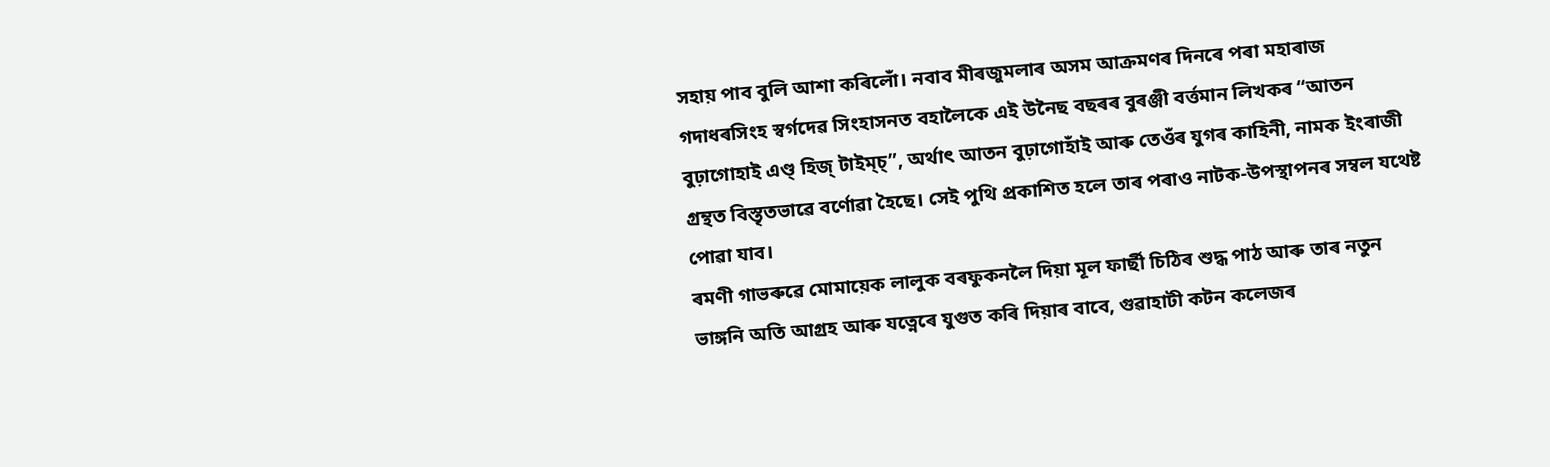সহায় পাব বুলি আশা কৰিলোঁ। নবাব মীৰজুমলাৰ অসম আক্ৰমণৰ দিনৰে পৰা মহাৰাজ গদাধৰসিংহ স্বৰ্গদেৱ সিংহাসনত বহালৈকে এই উনৈছ বছৰৰ বুৰঞ্জী বৰ্ত্তমান লিখকৰ “আতন বুঢ়াগোহাই এণ্ড্ হিজ্ টাইম্চ্”, অৰ্থাৎ আতন বুঢ়াগোহাঁই আৰু তেওঁৰ যুগৰ কাহিনী, নামক ইংৰাজী গ্ৰন্থত বিস্তৃতভাৱে বৰ্ণোৱা হৈছে। সেই পুথি প্ৰকাশিত হলে তাৰ পৰাও নাটক-উপস্থাপনৰ সম্বল যথেষ্ট পোৱা যাব।
ৰমণী গাভৰুৱে মোমায়েক লালুক বৰফুকনলৈ দিয়া মূল ফাৰ্ছী চিঠিৰ শুদ্ধ পাঠ আৰু তাৰ নতুন ভাঙ্গনি অতি আগ্ৰহ আৰু যত্নেৰে যুগুত কৰি দিয়াৰ বাবে, গুৱাহাটী কটন কলেজৰ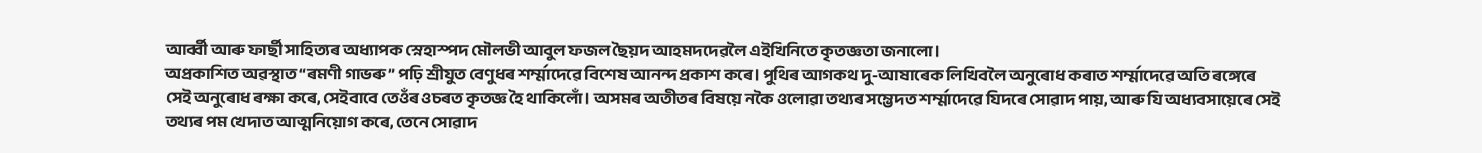আৰ্ব্বী আৰু ফাৰ্ছী সাহিত্যৰ অধ্যাপক স্নেহাস্পদ মৌলভী আবুল ফজল ছৈয়দ আহমদদেৱলৈ এইখিনিতে কৃতজ্ঞতা জনালো।
অপ্ৰকাশিত অৱস্থাত “ৰমণী গাভৰু” পঢ়ি শ্ৰীযুত বেণুধৰ শৰ্ম্মাদেৱে বিশেষ আনন্দ প্ৰকাশ কৰে। পুথিৰ আগকথ দু-আষাৰেক লিখিবলৈ অনুৰোধ কৰাত শৰ্ম্মাদেৱে অতি ৰঙ্গেৰে সেই অনুৰোধ ৰক্ষা কৰে, সেইবাবে তেওঁৰ ওচৰত কৃতজ্ঞ হৈ থাকিলোঁ। অসমৰ অতীতৰ বিষয়ে নকৈ ওলোৱা তথ্যৰ সম্ভেদত শৰ্ম্মাদেৱে যিদৰে সোৱাদ পায়, আৰু যি অধ্যবসায়েৰে সেই তথ্যৰ পম খেদাত আত্মনিয়োগ কৰে, তেনে সোৱাদ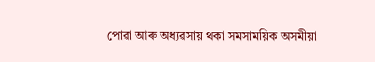পোৱা আৰু অধ্যৱসায় থকা সমসাময়িক অসমীয়া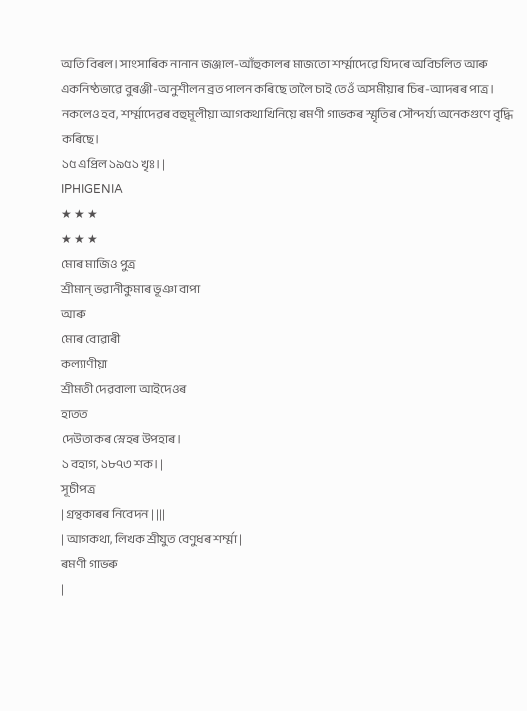অতি বিৰল। সাংসাৰিক নানান জঞ্জাল-আঁহুকালৰ মাজতো শৰ্ম্মাদেৱে যিদৰে অবিচলিত আৰু একনিষ্ঠভাৱে বুৰঞ্জী-অনুশীলন ব্ৰত পালন কৰিছে তালৈ চাই তেওঁ অসমীয়াৰ চিৰ-আদৰৰ পাত্ৰ। নকলেও হব, শৰ্ম্মাদেৱৰ বহুমূলীয়া আগকথাখিনিয়ে ৰমণী গাভকৰ স্মৃতিৰ সৌন্দৰ্য্য অনেকগুণে বৃদ্ধি কৰিছে।
১৫ এপ্ৰিল ১৯৫১ খৃঃ। |
IPHIGENIA
★ ★ ★
★ ★ ★
মোৰ মাজিও পুত্ৰ
শ্ৰীমান্ ভৱানীকুমাৰ ভূঞা বাপা
আৰু
মোৰ বোৱাৰী
কল্যাণীয়া
শ্ৰীমতী দেৱবালা আইদেওৰ
হাতত
দেউতাকৰ স্নেহৰ উপহাৰ।
১ বহাগ, ১৮৭৩ শক। |
সূচীপত্ৰ
| গ্ৰন্থকাৰৰ নিবেদন | |||
| আগকথা, লিখক শ্ৰীযুত বেণুধৰ শৰ্ম্মা |
ৰমণী গাভৰু
|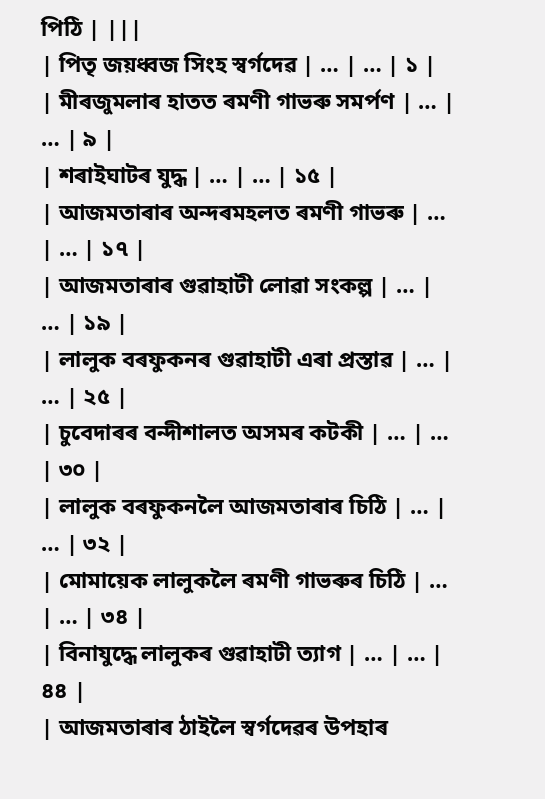পিঠি | |||
| পিতৃ জয়ধ্বজ সিংহ স্বৰ্গদেৱ | … | … | ১ |
| মীৰজুমলাৰ হাতত ৰমণী গাভৰু সমৰ্পণ | … | … | ৯ |
| শৰাইঘাটৰ যুদ্ধ | … | … | ১৫ |
| আজমতাৰাৰ অন্দৰমহলত ৰমণী গাভৰু | … | … | ১৭ |
| আজমতাৰাৰ গুৱাহাটী লোৱা সংকল্প | … | … | ১৯ |
| লালুক বৰফুকনৰ গুৱাহাটী এৰা প্ৰস্তাৱ | … | … | ২৫ |
| চুবেদাৰৰ বন্দীশালত অসমৰ কটকী | … | … | ৩০ |
| লালুক বৰফুকনলৈ আজমতাৰাৰ চিঠি | … | … | ৩২ |
| মোমায়েক লালুকলৈ ৰমণী গাভৰুৰ চিঠি | … | … | ৩৪ |
| বিনাযুদ্ধে লালুকৰ গুৱাহাটী ত্যাগ | … | … | ৪৪ |
| আজমতাৰাৰ ঠাইলৈ স্বৰ্গদেৱৰ উপহাৰ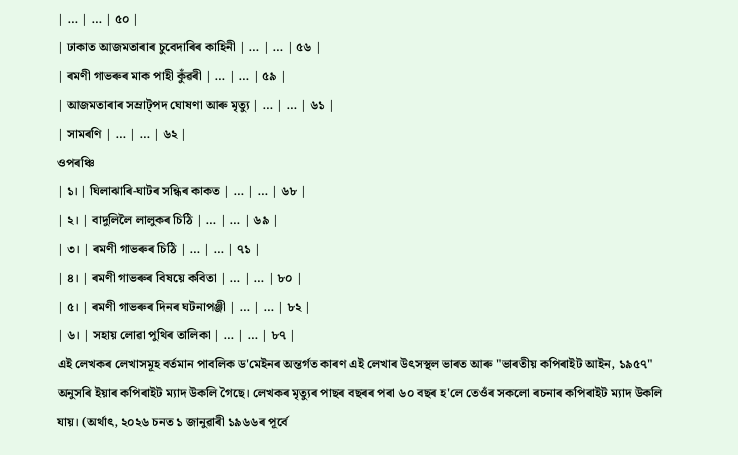| … | … | ৫০ |
| ঢাকাত আজমতাৰাৰ চুবেদাৰিৰ কাহিনী | … | … | ৫৬ |
| ৰমণী গাভৰুৰ মাক পাহী কুঁৱৰী | … | … | ৫৯ |
| আজমতাৰাৰ সম্ৰাট্পদ ঘোষণা আৰু মৃত্যু | … | … | ৬১ |
| সামৰণি | … | … | ৬২ |
ওপৰঞ্চি
| ১। | ঘিলাঝাৰি-ঘাটৰ সন্ধিৰ কাকত | … | … | ৬৮ |
| ২। | বাদুলিলৈ লালুকৰ চিঠি | … | … | ৬৯ |
| ৩। | ৰমণী গাভৰুৰ চিঠি | … | … | ৭১ |
| ৪। | ৰমণী গাভৰুৰ বিষয়ে কবিতা | … | … | ৮০ |
| ৫। | ৰমণী গাভৰুৰ দিনৰ ঘটনাপঞ্জী | … | … | ৮২ |
| ৬। | সহায় লোৱা পুথিৰ তালিকা | … | … | ৮৭ |
এই লেখকৰ লেখাসমূহ বৰ্তমান পাবলিক ড'মেইনৰ অন্তৰ্গত কাৰণ এই লেখাৰ উৎসস্থল ভাৰত আৰু "ভাৰতীয় কপিৰাইট আইন, ১৯৫৭" অনুসৰি ইয়াৰ কপিৰাইট ম্যাদ উকলি গৈছে। লেখকৰ মৃত্যুৰ পাছৰ বছৰৰ পৰা ৬০ বছৰ হ'লে তেওঁৰ সকলো ৰচনাৰ কপিৰাইট ম্যাদ উকলি যায়। (অৰ্থাৎ, ২০২৬ চনত ১ জানুৱাৰী ১৯৬৬ৰ পূৰ্বে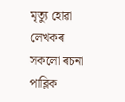মৃত্যু হোৱা লেখকৰ সকলো ৰচনা পাব্লিক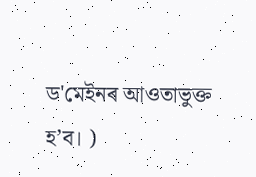ড'মেইনৰ আওতাভুক্ত হ’ব। )